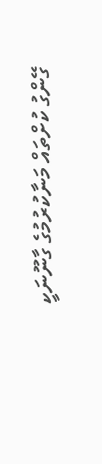ގޭންގު ކުށްތައް މަނާކުރުމުގެ ގާނޫނަކީ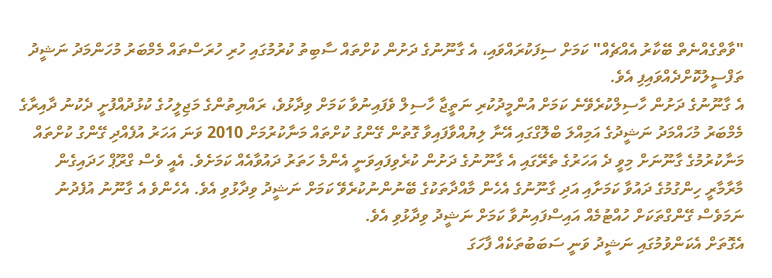"ވާތްގެއްނެތް ބޭކާރު އެއްޗެއް" ކަމަށް ސިފަކުރައްވައި، އެ ގާނޫނުގެ ދަށުން ކުށްތައް ސާބިތު ކުރުމުގައި ހުރި ހުރަސްތައް މެމްބަރު މުހަންމަދު ނަޝީދު ތަފްސީލުކޮށްދެއްވައިފި އެވެ.
އެ ގާނޫނުގެ ދަށުން ހާސިލްކުރެވޭނެ ކަމަށް އުންމީދުކުރި ނަތީޖާ ހާސިލް ވެފައިނުވާ ކަމަށް ވިދާޅުވެ، ރައްޔިތުންގެ މަޖިލީހުގެ ކުޅުދުއްފުށީ ދެކުނު ދާއިރާގެ މެމްބަރު މުހައްމަދު ނަޝީދުގެ އަމިއްލަ ބްލޮގްގައި އޭނާ ލިޔުއްވާފައިވާ ގޮތުން ގޭންގު ކުށްތައް މަނާކުރުމަށް 2010 ވަނަ އަހަރު އުފެއްދި ގޭންގު ކުށްތައް މަނާކުރުމުގެ ގާނޫނަށް މިވީ ދެ އަހަރުގެ ތެރޭގައި އެ ގާނޫނުގެ ދަށުން ކުރެވިފައިވަނީ އެންމެ ހަތަރު ދައުވާއެއް ކަމަށެވެ. އެއީ ވެސް ގްރޫޕް ހަދައިގެން މާރާމާރީ ހިންގުމުގެ ދައުވާ ކަމަށާއި އަދި ގާނޫނުގެ އެހެން މާއްދާތަކުގެ ބޭނުންނުކުރެވޭ ކަމަށް ނަޝީދު ވިދާޅުވި އެވެ. އެހެންވެ އެ ގާނޫނު އުފެދުނު ނަމަވެސް ގޭންގްތަކަށް ހުއްޓުމެއް އައިސްފައިނުވާ ކަމަށް ނަޝީދު ވިދާޅުވި އެވެ.
އެގޮތަށް އެކަންވުމުގައި ނަޝީދު ވަނީ ސަބަބުތަކެއް ފާހަގަ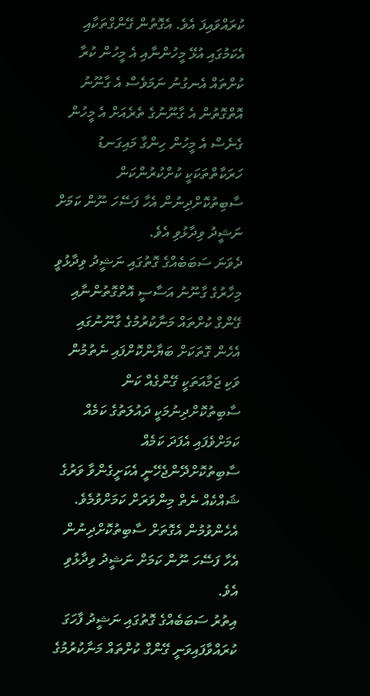ކުރައްވައިފަ އެވެ. އެގޮތުން ގޭންގްތަކާއި އެކަމުގައި އުޅޭ މީހުންނާއި އެ މީހުން ކުރާ ކުށްތައް އެނގުނު ނަމަވެސް އެ ގާނޫނު އޮތްގޮތުން އެ ގާނޫނުގެ ތެރެއަށް އެ މީހުން ގެނެސް އެ މީހުން ހިންގާ މައިގަނޑު ހަރަކާތްތަކަކީ ކުށްކުރުންކަން ސާބިތުކޮށްދިނުން އެހާ ފަސޭހަ ނޫން ކަމަށް ނަޝީދު ވިދާޅުވި އެވެ.
ދެވަނަ ސަބަބެއްގެ ގޮތުގައި ނަޝީދު ވިދާޅުވީ މިހާރުގެ ގާނޫނު އަސާސީ އޮތްގޮތުންނާއި ގޭންގް ކުށްތައް މަނާކުރުމުގެ ގާނޫނުގައި އެހެން ގޮތަކަށް ބަޔާންކޮށްފައި ނެތުމުން ވަކި ޖަމާއަތަކީ ގޭންގެއް ކަން ސާބިތުކޮށްދިނުމަކީ ދައުލަތުގެ ކަމެއް ކަމަށްވެފައި އެފަދަ ކަމެއް ސާބިތުކޮށްދޭންޖެހޭނީ އެކަށީގެންވާ ވަރުގެ ޝައްކެއް ނެތް މިންވަރަށް ކަމަށްވުމެވެ. އެހެންވުމުން އެގޮތަށް ސާބިތުކޮށްދިނުން އެހާ ފަސޭހަ ނޫން ކަމަށް ނަޝީދު ވިދާޅުވި އެވެ.
އިތުރު ސަބަބެއްގެ ގޮތުގައި ނަޝީދު ފާހަގަ ކުރައްވާފައިވަނީ ގޭންގް ކުށްތައް މަނާކުރުމުގެ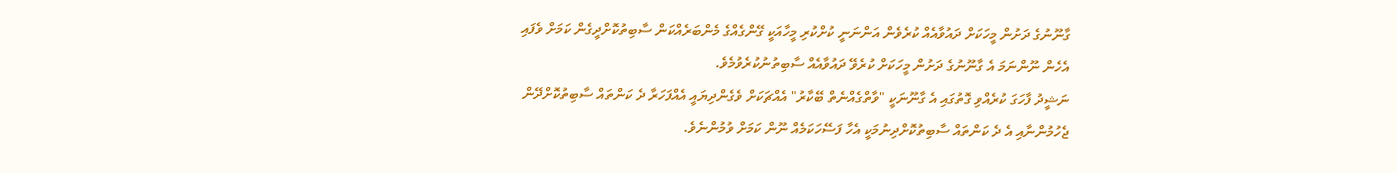ގާނޫނުގެ ދަށުން މީހަކަށް ދައުވާއެއް ކުރެވެން އަންނަނީ ކުށްކުރި މީހާއަކީ ގޭންގެއްގެ މެންބަރެއްކަން ސާބިތުކޮށްދީގެން ކަމަށް ވެފައި އެހެން ނޫންނަމަ އެ ގާނޫނުގެ ދަށުން މީހަކަށް ކުރެވޭ ދައުވާއެއް ސާބިތުނުކުރެވުމެވެ.
ނަޝީދު ފާހަގަ ކުރެއްވި ގޮތުގައި އެ ގާނޫނަކީ "ވާތްގެއްނެތް ބޭކާރު" އެއްޗަކަށް ވެގެންދިޔައީ އެއްފަހަރާ ދެ ކަންތައް ސާބިތުކޮށްދޭން ޖެހުމުންނާއި އެ ދެ ކަންތައް ސާބިތުކޮށްދިނުމަކީ އެހާ ފަސޭހަކަމެއް ނޫން ކަމަށް ވުމުންނެވެ.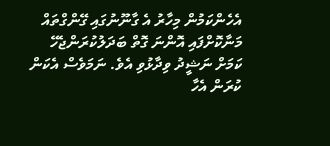އެހެންކަމުން މިހާރު އެ ގާނޫނުގައި ގޭންގްތައް މަނާކޮށްފައި އޮންނަ ގޮތް ބަދަލުކުރަންޖެހޭ ކަމަށް ނަޝީދު ވިދާޅުވި އެވެ. ނަމަވެސް އެކަން ކުރަން އެހާ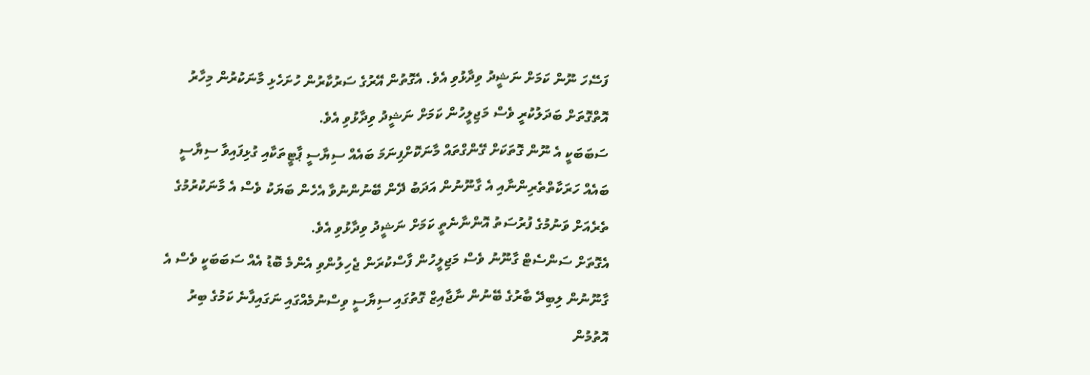ފަސޭހަ ނޫން ކަމަށް ނަޝީދު ވިދާޅުވި އެވެ. އެގޮތުން އޭރުގެ ސަރުކާރުން ހުށަހެޅި މާނަކުރުން މިހާރު އޮތްގޮތަށް ބަދަލުކުރީ ވެސް މަޖިލީހުން ކަމަށް ނަޝީދު ވިދާޅުވި އެވެ.
ސަބަބަކީ އެ ނޫން ގޮތަކަށް ގޭންގްތައް މާނަކޮށްފިނަމަ ބައެއް ސިޔާސީ ޕާޓީތަކާއި ގުޅިފައިވާ ސިޔާސީ ބައެއް ހަރަކާތްތެރިންނާއި އެ ގާނޫނުން އަދަބު ދޭން ބޭނުންނުވާ އެހެން ބަޔަކު ވެސް އެ މާނަކުރުމުގެ ތެރެއަށް ވަނުމުގެ ފުރުސަތު އޮންނާނެތީ ކަމަށް ނަޝީދު ވިދާޅުވި އެވެ.
އެގޮތަށް ސަންސެޓް ގާނޫނު ވެސް މަޖިލީހުން ފާސްކުރަން ޖެހިލުންވި އެންމެ ބޮޑު އެއް ސަބަބަކީ ވެސް އެ ގާނޫނުން ލިބިދޭ ބާރުގެ ބޭނުން ނާޖާއިޒް ގޮތުގައި ސިޔާސީ ވިސްނުމެއްގައި ނަގައިފާނެ ކަމުގެ ބިރު އޮތުމުން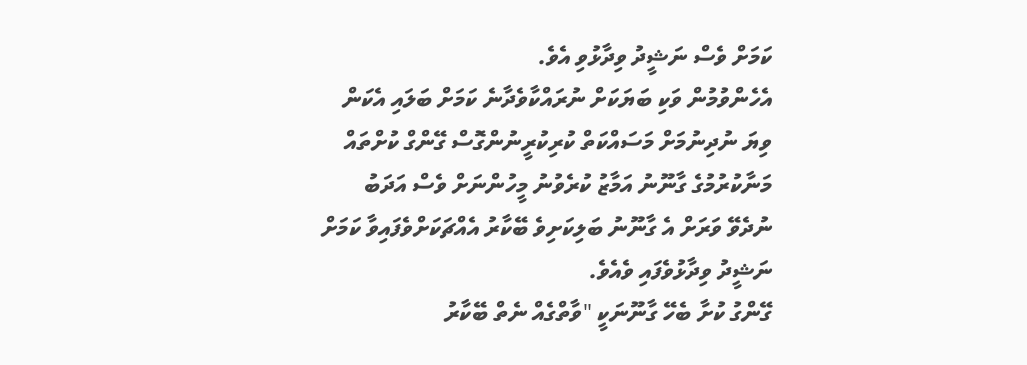ކަމަށް ވެސް ނަޝީދު ވިދާޅުވި އެވެ.
އެހެންވުމުން ވަކި ބަޔަކަށް ނުރައްކާވެދާނެ ކަމަށް ބަލައި އެކަން ވިޔަ ނުދިނުމަށް މަސައްކަތް ކުރިކުރީނުންގޮސް ގޭންގް ކުށްތައް މަނާކުރުމުގެ ގާނޫނު އަމާޒު ކުރެވުނު މީހުންނަށް ވެސް އަދަބު ނުދެވޭ ވަރަށް އެ ގާނޫނު ބަލިކަށިވެ ބޭކާރު އެއްޗަކަށްވެފައިވާ ކަމަށް ނަޝީދު ވިދާޅުވެފައި ވެއެވެ.
ގޭންގު ކުށާ ބެހޭ ގާނޫނަކީ "ވާތްގެއް ނެތް ބޭކާރު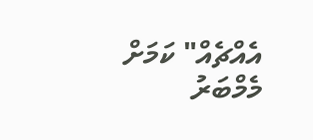އެއްޗެއް" ކަމަށް މެމްބަރު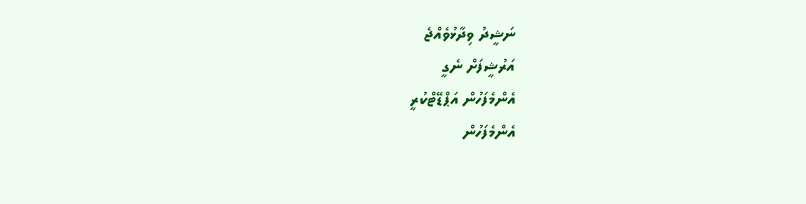ނަޝީދު ވިދާޅުވެއްޖެ
އަރުޝީފަށް ނެގީ
އެންމެފަހުން އަޕްޑޭޓްކުރީ
އެންމެފަހުން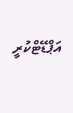އަޕްޑޭޓްކުރީ